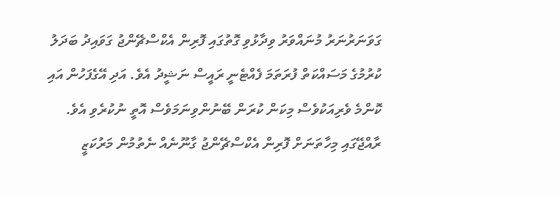ގަވަނަރުނަރު މުނައްވަރު ވިދާޅުވި ގޮތުގައި ފޮރިން އެކްސްޗޭންޖު ގަވައިދު ބަދަލު ކުރުމުގެ މަސައްކަތް ފުރަތަމަ ފެއްޓެނީ ރައީސް ނަޝީދު އެވެ. އަދި އޭގެފަހުން އައި ކޮންމެ ވެރިއަކުވެސް މިކަން ކުރަން ބޭނުންވިނަމަވެސް އޮތީ ނުކުރެވި އެވެ.
ރާއްޖޭގައި މިހާތަނަށް ފޮރިން އެކްސްޗޭންޖު ގާނޫނެއް ނެތުމުން މަރުކަޒީ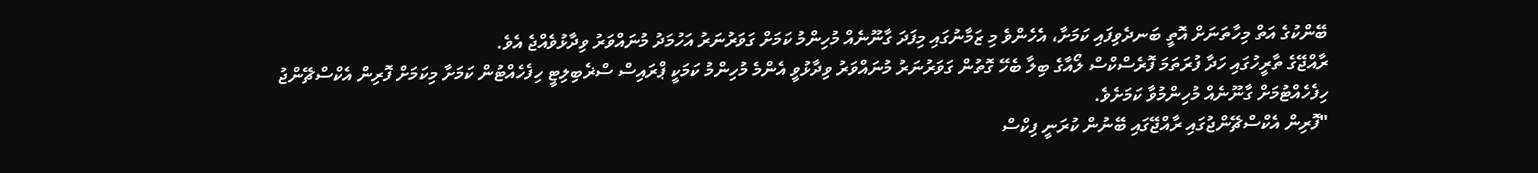ބޭންކުގެ އަތް މިހާތަނަށް އޮތީ ބަނދެވިފައި ކަމަށާ، އެހެންވެ މި ޒަމާނުގައި މިފަދަ ގާނޫނެއް މުހިންމު ކަމަށް ގަވަރުނަރު އަހުމަދު މުނައްވަރު ވިދާޅުވެއްޖެ އެވެ.
ރާއްޖޭގެ ތާރީހުގައި ހަދާ ފުރަތަމަ ފޮރެސްކްސް ލޯއާގެ ބިލާ ބެހޭ ގޮތުން ގަވަރުނަރު މުނައްވަރު ވިދާޅުވީ އެންމެ މުހިންމު ކަމަކީ ޕްރައިސް ސްޜެބިލިޓީ ހިފެހެއްޓުން ކަމަށާ މިކަމަށް ފޮރިން އެކްސްޗޭންޖު ހިފެހެއްޓުމަށް ގާނޫނެއް މުހިންމުވާ ކަމަށެވެ.
"ފޮރިން އެކްސްޗޭންޖުގައި ރާއްޖޭގައި ބޭނުން ކުރަނީ ފިކްސް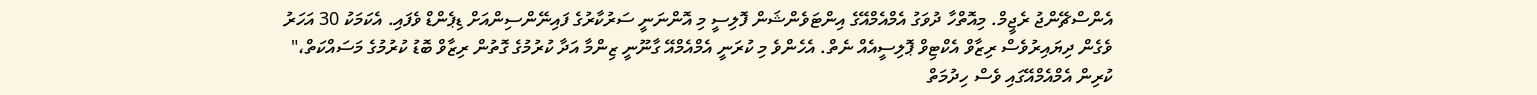އެންސްޗޭންޖު ރެޖީމް. މިއޮތްހާ ދުވަގު އެމްއެމްއޭގެ އިންޓަވެންޝަން ފޮލިސީ މި އޮންނަނީ ސަރުކާރުގެ ފައިނޭންސިންއަށް ޑިޕެންޑް ވެފައި. އެކަމަކު 30 އަހަރު ވެގެން ދިޔައިރުވެސް ރިޒާވް އެކްޓިވް ޕޮލިސީއެއް ނެތް. އެހެންވެ މި ކުރަނީ އެމްއެމްއޭ ގާނޫނީ ޒިންމާ އަދާ ކުރުމުގެ ގޮތުން ރިޒާވް ބޮޑު ކުރުމުގެ މަސައްކަތް،" ކުރިން އެމްއެމްއޭގައި ވެސް ހިދުމަތް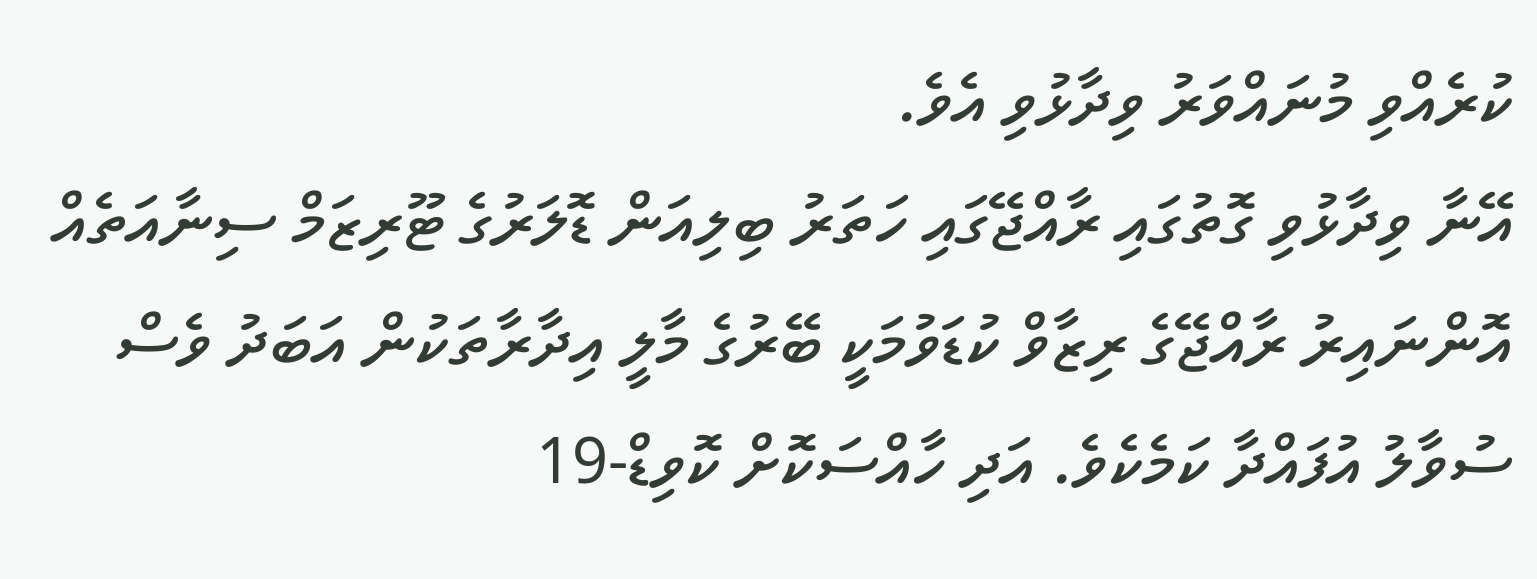ކުރެއްވި މުނައްވަރު ވިދާޅުވި އެވެ.
އޭނާ ވިދާޅުވި ގޮތުގައި ރާއްޖޭގައި ހަތަރު ބިލިއަން ޑޮލަރުގެ ޓޫރިޒަމް ސިނާއަތެއް އޮންނައިރު ރާއްޖޭގެ ރިޒާވް ކުޑަވުމަކީ ބޭރުގެ މާލީ އިދާރާތަކުން އަބަދު ވެސް ސުވާލު އުފައްދާ ކަމެކެވެ. އަދި ހާއްސަކޮށް ކޮވިޑް-19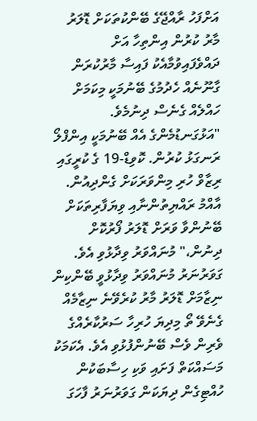އަށްފަހު ރާއްޖޭގެ ބޭންކުތަކަށް ޑޮލަރު މާރު ކުރުން އިންތިހާ އަށް ދައްވެފައިވުމާއެކު ފައިސާ މާރުކުރަން ގާނޫނެއް ހެދުމުގެ ބޭނުމަކީ މިކަމަށް ހައްލެއް ގެނެސް ދިނުމެވެ.
"އަޅުގަނޑުމެންގެ އެއް ބޭނުމަކީ އިންފްލޯ ރަނގަޅު ކުރުން. ކޮވިޑް-19 ގެ ކުރީގައި ރިޒާވް ހުރި މިންވަރަކަށް ގެންދިއުން. އާއްމު ރައްޔިތުންނާއި ވިޔަފާރިތަކަށް ބޭނުންވާ ވަރަށް ޑޮލަރު ފޯރުކޮށް ދިނުން،" މުނައްވަރު ވިދާޅުވި އެވެ.
ގަވަރުނަރު މުނައްވަރު ވިދާޅުވީ ބޭންކިން ނިޒާމަށް ޑޮލަރު މާރު ކުރެވޭނެ ނިޒާމެއް ގެނެވޭ ތޯ މިދިޔަ ހުރިހާ ސަރުކާރެއްގެ ވެރިން ވެސް ބޭނުންފުޅުވި އެވެ. އެކަމަކު މަސައްކަތް ފަށައި ވަކި ހިސާބަކުން ހުއްޓިގެން ދިޔަކަން ގަވަރުނަރު ފާހަގަ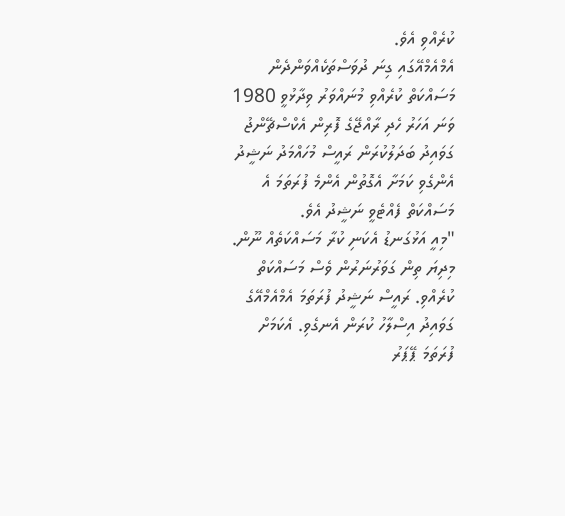ކުރެއްވި އެވެ.
އެމްއެމްއޭގައި ގިނަ ދުވަސްތަކެއްވަންދެން މަސައްކަތް ކުރެއްވި މުނައްވަރު ވިދާޅުވީ 1980 ވަނަ އަހަރު ހެދި ރާއްޖޭގެ ފޮރިން އެކްސްޗޭންޖު ގަވައިދު ބަދަލުކުރަން ރައީސް މުހައްމަދު ނަޝީދު އެންގެވި ކަމަށާ އެގޮތުން އެންމެ ފުރަތަމަ އެ މަސައްކަތް ފެއްޓެވީ ނަޝީދު އެވެ.
"މިއީ އަޅުގަނޑު އެކަނި ކުރާ މަސައްކަތެއް ނޫން. މިދިޔަ ތިން ގަވަރުނަރުން ވެސް މަސައްކަތް ކުރެއްވި. ރައީސް ނަޝީދު ފުރަތަމަ އެމްއެމްއޭގެ ގަވައިދު އިސްލާހު ކުރަން އެނގެވި. އެކަމަށް ފުރަތަމަ ޕޭޕަރު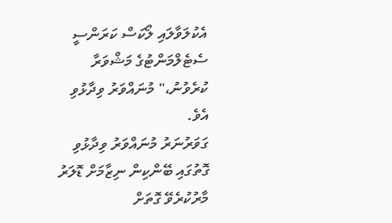އެކުލަވާލައި ލޯކަސް ކަރަންސީ ސެޓެލްމަންޓުގެ މަޝްވަރާ ކުރެވުނު،" މުނައްވަރު ވިދާޅުވި އެވެ.
ގަވަރުނަރު މުނައްވަރު ވިދާޅުވި ގޮތުގައި ބޭންކިން ނިޒާމަށް ޑޮލަރު މާރުކުރެވޭ ގޮތަށް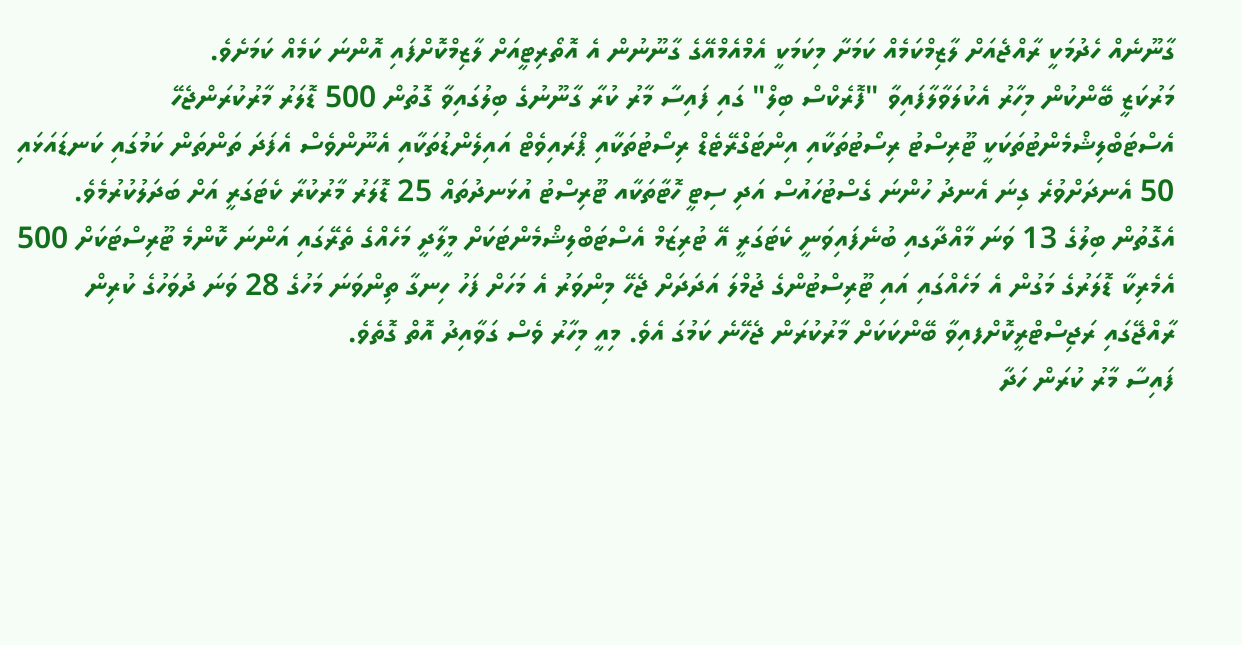ގާނޫނެއް ހެދުމަކީ ރާއްޖެއަށް ލާޒިމްކަމެއް ކަމަށާ މިކަމަކީ އެމްއެމްއޭގެ ގާނޫނުން އެ އޮތޯރިޓީއަށް ލާޒިމްކޮށްފައި އޮންނަ ކަމެއް ކަމަށެވެ.
މަރުކަޒީ ބޭންކުން މިހާރު އެކުލަވާލާފައިވާ "ފޮރެކްސް ބިލް" ގައި ފައިސާ މާރު ކުރާ ގާނޫނުގެ ބިލުގައިވާ ގޮތުން 500 ޑޮލަރު މާރުކުރަންޖެހޭ އެސްޓަބްލިޝްމެންޓުތަކަކީ ޓޫރިސްޓު ރިސޯޓުތަކާއި އިންޓަގްރޭޓެޑް ރިސޯޓުތަކާއި ޕްރައިވެޓް އައިލެންޑުތަކާއި އެނޫންވެސް އެފަދަ ތަންތަން ކަމުގައި ކަނޑައަޅައި 50 އެނދަށްވުރެ ގިނަ އެނދު ހުންނަ ގެސްޓުހައުސް އަދި ސިޓީ ހޮޓާތަކާއ ޓޫރިސްޓު އުޅަނދުތައް 25 ޑޮލަރު މާރުކުރާ ކެޓަގަރީ އަށް ބަދަލުކުރުމެވެ. އެގޮތުން ބިލުގެ 13 ވަނަ މާއްދާގއި ބުނެފައިވަނީ ކެޓަގަރީ އޭ ޓުރިޒަމް އެސްޓަބްލިޝްމެންޓަކަށް މީލާދީ މަހެއްގެ ތެރޭގައި އަންނަ ކޮންމެ ޓޫރިސްޓަކަށް 500 އެމެރިކާ ޑޮލަރުގެ މަގުން އެ މަހެއްގައި އައި ޓޫރިސްޓުންގެ ޖުމްލަ އަދަދަށް ޖެހޭ މިންވަރު އެ މަހަށް ފަހު ހިނގާ ތިންވަނަ މަހުގެ 28 ވަނަ ދުވަހުގެ ކުރިން ރާއްޖޭގައި ރަޖިސްޓްރީކޮށްފއިވާ ބޭންކަކަށް މާރުކުރަން ޖެހޭނެ ކަމުގަ އެވެ. މިއީ މިހާރު ވެސް ގަވާއިދު އޮތް ގޮތެވެ.
ފައިސާ މާރު ކުރަން ހަދާ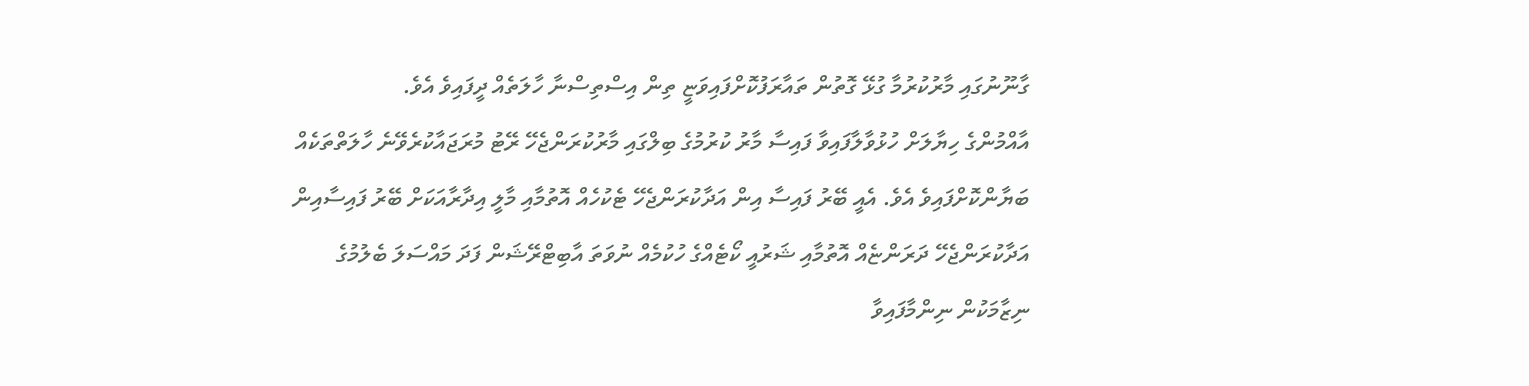ގާނޫނުގައި މާރުކުރުމާ ގުޅޭ ގޮތުން ތައާރަފުކޮށްފައިވަޏީ ތިން އިސްތިސްނާ ހާލަތެއް ދީފައިވެ އެވެ.
އާއްމުންގެ ހިޔާލަށް ހުޅުވާލާފައިވާ ފައިސާ މާރު ކުރުމުގެ ބިލްގައި މާރުކުރަންޖެހޭ ރޭޓު މުރަޖައާކުރެވޭނެ ހާލަތްތަކެއް ބަޔާންކޮށްފައިވެ އެވެ. އެއީ ބޭރު ފައިސާ އިން އަދާކުރަންޖެހޭ ޓެކުހެއް އޮތުމާއި މާލީ އިދާރާއަކަށް ބޭރު ފައިސާއިން އަދާކުރަންޖެހޭ ދަރަންޏެއް އޮތުމާއި ޝަރުއީ ކޯޓެއްގެ ހުކުމެއް ނުވަތަ އާބިޓްރޭޝަން ފަދަ މައްސަލަ ބެލުމުގެ ނިޒާމަކުން ނިންމާފައިވާ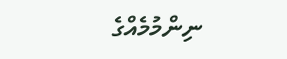ނިންމުމެއްގެ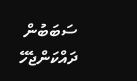ސަބަބުން ދައްކަންޖެހޭ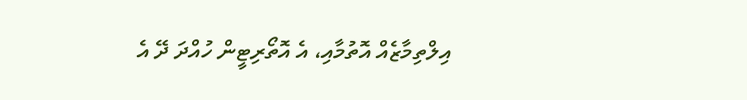އިލްތިމާޒެއް އޮތުމާއި، އެ އޮތޯރިޓީން ހުއްދަ ދޭ އެ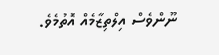ނޫންވެސް އިލްތިޒާމެއް އޮތުމެވެ.